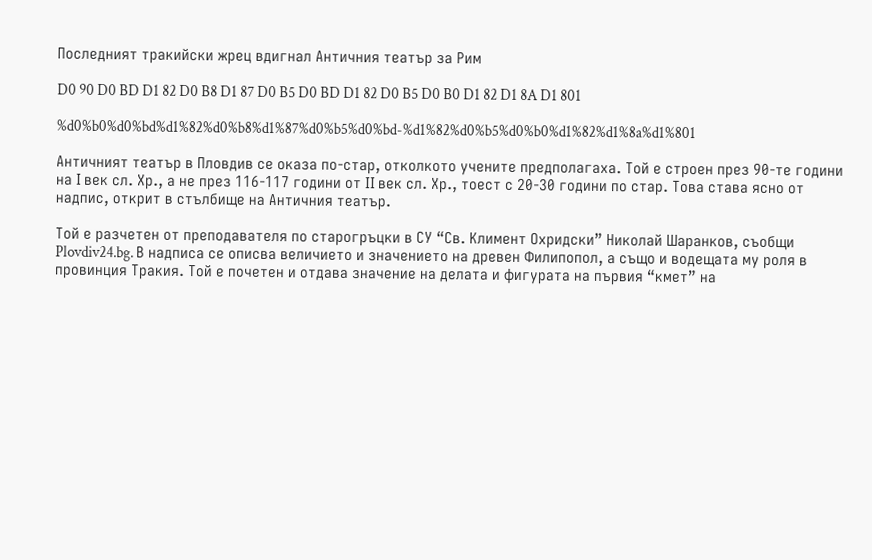Последният тракийски жрец вдигнал Античния театър за Рим

D0 90 D0 BD D1 82 D0 B8 D1 87 D0 B5 D0 BD D1 82 D0 B5 D0 B0 D1 82 D1 8A D1 801

%d0%b0%d0%bd%d1%82%d0%b8%d1%87%d0%b5%d0%bd-%d1%82%d0%b5%d0%b0%d1%82%d1%8a%d1%801

Античният театър в Пловдив се оказа по-стар, отколкото учените предполагаха. Той е строен през 90-те години на I век сл. Хр., а не през 116-117 години от II век сл. Хр., тоест с 20-30 години по стар. Това става ясно от надпис, открит в стълбище на Античния театър.

Той е разчетен от преподавателя по старогръцки в СУ “Св. Климент Охридски” Николай Шаранков, съобщи Plovdiv24.bg. В надписа се описва величието и значението на древен Филипопол, а също и водещата му роля в провинция Тракия. Той е почетен и отдава значение на делата и фигурата на първия “кмет” на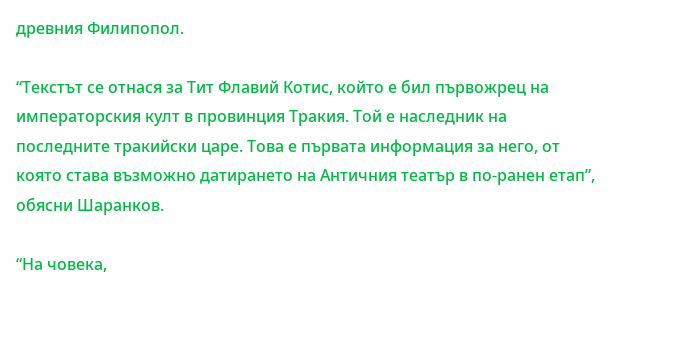древния Филипопол.

“Текстът се отнася за Тит Флавий Котис, който е бил първожрец на императорския култ в провинция Тракия. Той е наследник на последните тракийски царе. Това е първата информация за него, от която става възможно датирането на Античния театър в по-ранен етап”, обясни Шаранков.

“На човека,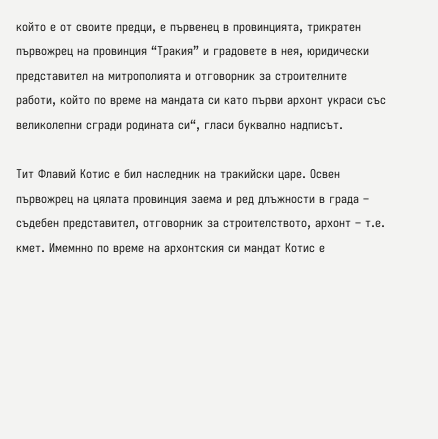който е от своите предци, е първенец в провинцията, трикратен първожрец на провинция “Тракия” и градовете в нея, юридически представител на митрополията и отговорник за строителните работи, който по време на мандата си като първи архонт украси със великолепни сгради родината си“, гласи буквално надписът.

Тит Флавий Котис е бил наследник на тракийски царе. Освен първожрец на цялата провинция заема и ред длъжности в града – съдебен представител, отговорник за строителството, архонт – т.е. кмет. Имемнно по време на архонтския си мандат Котис е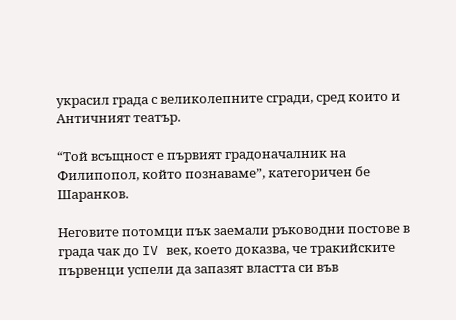украсил града с великолепните сгради, сред които и Античният театър.

“Той всъщност е първият градоначалник на Филипопол, който познаваме”, категоричен бе Шаранков.

Неговите потомци пък заемали ръководни постове в града чак до IV век, което доказва, че тракийските първенци успели да запазят властта си във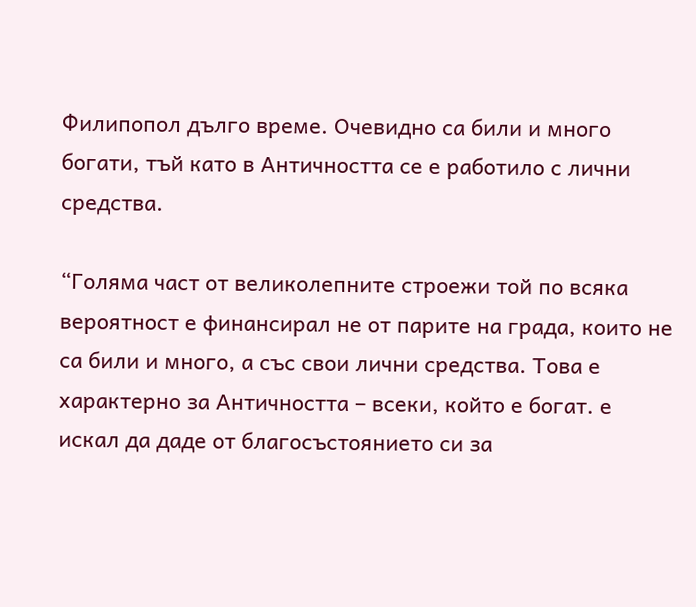Филипопол дълго време. Очевидно са били и много богати, тъй като в Античността се е работило с лични средства.

“Голяма част от великолепните строежи той по всяка вероятност е финансирал не от парите на града, които не са били и много, а със свои лични средства. Това е характерно за Античността – всеки, който е богат. е искал да даде от благосъстоянието си за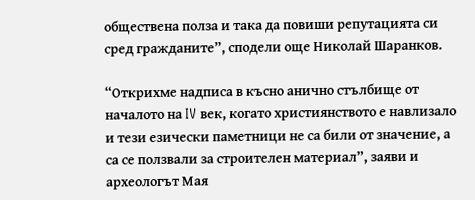обществена полза и така да повиши репутацията си сред гражданите”, сподели още Николай Шаранков.

“Открихме надписа в късно анично стълбище от началото на IV век, когато християнството е навлизало и тези езически паметници не са били от значение, а са се ползвали за строителен материал”, заяви и археологът Мая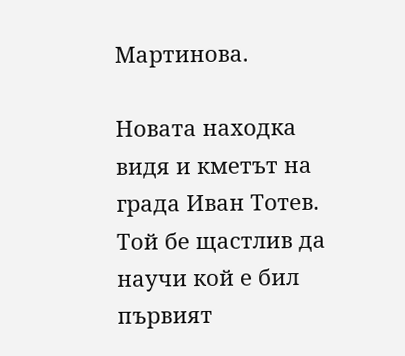Мартинова.

Новата находка видя и кметът на града Иван Тотев. Той бе щастлив да научи кой е бил първият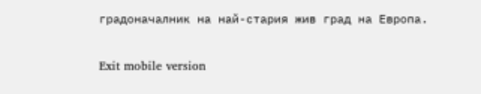градоначалник на най-стария жив град на Европа.

Exit mobile version